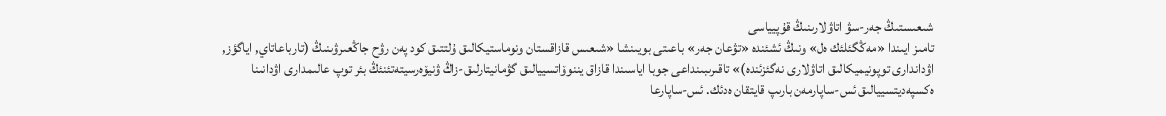شىعىستىڭ جەر-سۋ اتاۋلارىنىڭ قۇپيياسى
تامىز ايىندا «مەڭگئلئك ەل» ونىڭ ئشئندە «تۋعان جەر» باعىتى بويىنشا «شىعىس قازاقستان ونوماستيكالىق ۇلتتىق كود پەن رۋح جاڭعىرۋىنىڭ (تارباعاتاي, اياگؤز, اۋداندارى توپونيميكالىق اتاۋلارى نەگئزئندە)» تاقىرىبىنداعى جوبا اياسىندا قازاق يننوۆاتسييالىق گۋمانيتارلىق-زاڭ ۋنيۆەرسيتەتئنئڭ بئر توپ عالىمدارى اۋدانىنا ەكسپەديتسييالىق ئس-ساپارمەن بارىپ قايتقان ەدئك. ئس-ساپارعا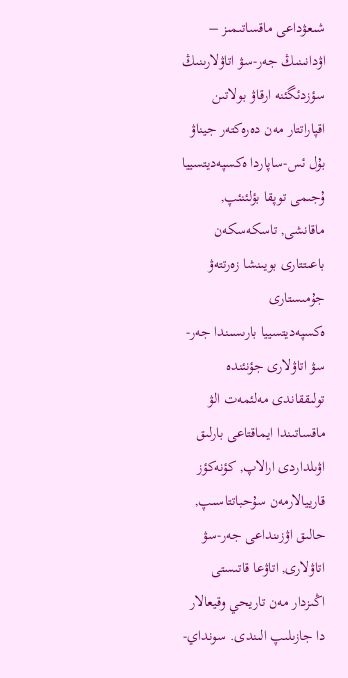شىعۋداعى ماقساتىمىز – اۋدانىنىڭ جەر-سۋ اتاۋلارىنىڭ سؤزدئگئنە ارقاۋ بولاتىن اقپاراتتار مەن دەرەكتەر جيناۋ بۇل ئس-ساپاردا ەكسپەديتسييا ۇجىمى توپقا بؤلئنئپ, ماقانشى, تاسكەسكەن باعىتتارى بويىنشا زەرتتەۋ جۇمىستارى
ەكسپەديتسييا بارىسىندا جەر-سۋ اتاۋلارى جؤنئندە تولىققاندى مەلئمەت الۋ ماقساتىندا ايماقتاعى بارلىق اۋىلداردى ارالاپ, كؤنەكؤز قارييالارمەن سۇحباتتاسىپ, حالىق اۋزىنداعى جەر-سۋ اتاۋلارى, اتاۋعا قاتىستى اڭىزدار مەن تاريحي وقيعالار دا جازىلىپ الىندى. سونداي-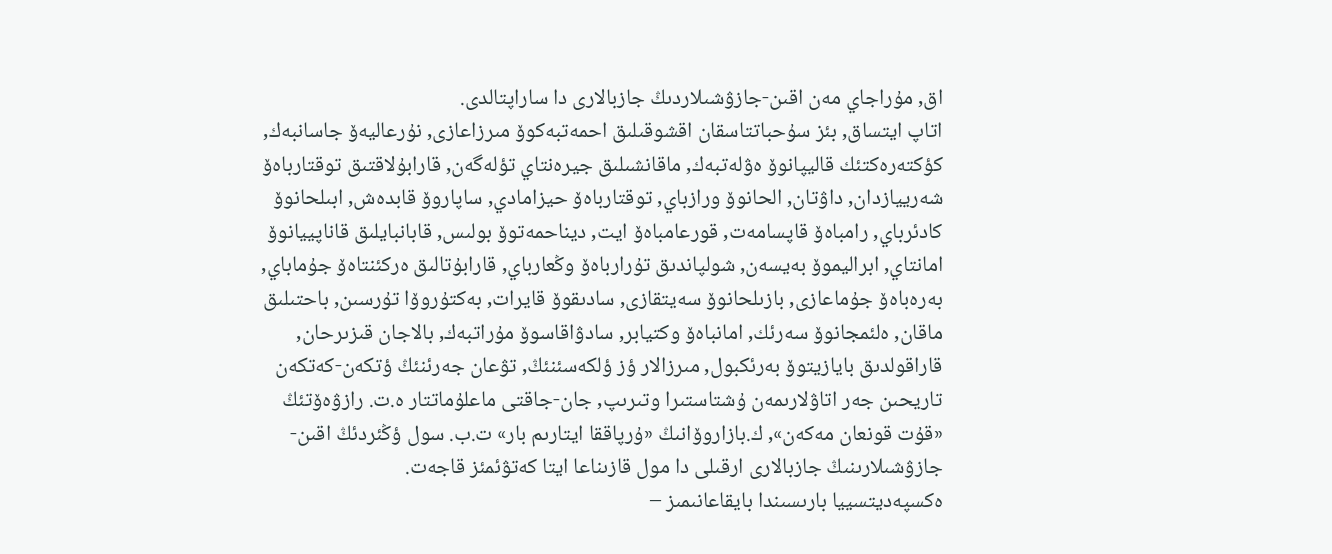اق, مۇراجاي مەن اقىن-جازۋشىلاردىڭ جازبالارى دا ساراپتالدى.
اتاپ ايتساق, بئز سۇحباتتاسقان اقشوقىلىق احمەتبەكوۆ مىرزاعازى, نۇرعاليەۆ جاسانبەك, كؤكتەرەكتئك قاليپانوۆ ەۋلەتبەك, ماقانشىلىق جيرەنتاي تؤلەگەن, قارابۇلاقتىق توقتارباەۆ شەرييازدان, داۋتان, الحانوۆ ورازباي, توقتارباەۆ حيزامادي, ساپاروۆ قابدەش, ابىلحانوۆ كادئرباي, رامباەۆ قاپسامەت, قورعامباەۆ ايت, ديناحمەتوۆ بولىس, قابانبايلىق قاناپييانوۆ امانتاي, ابراليموۆ بەيسەن, شولپاندىق تۇرارباەۆ وڭعارباي, قارابۇتالىق ەركئنتاەۆ جۇماباي, بەرەباەۆ جۇماعازى, بازىلحانوۆ سەيتقازى, سادىقوۆ قايرات, بەكتۇروۆا تۇرسىن, باحتىلىق ماقان, ەلئمجانوۆ سەرئك, امانباەۆ وكتيابر, سادۋاقاسوۆ مۇراتبەك, بالاجان قىزىرحان, قاراقولدىق بايازيتوۆ بەرئكبول, مىرزالار ؤز ؤلكەسئنئڭ, تۋعان جەرئنئڭ ؤتكەن-كەتكەن تاريحىن جەر اتاۋلارىمەن ۇشتاستىرا وتىرىپ, جان-جاقتى ماعلۇماتتار ە.ت. رازۋەۆتئڭ «قۇت قونعان مەكەن», ك.بازاروۆانىڭ «ۇرپاققا ايتارىم بار» ت.ب. سول ؤڭئردئڭ اقىن-جازۋشىلارىنىڭ جازبالارى ارقىلى دا مول قازىناعا ايتا كەتۋئمئز قاجەت.
ەكسپەديتسييا بارىسىندا بايقاعانىمىز –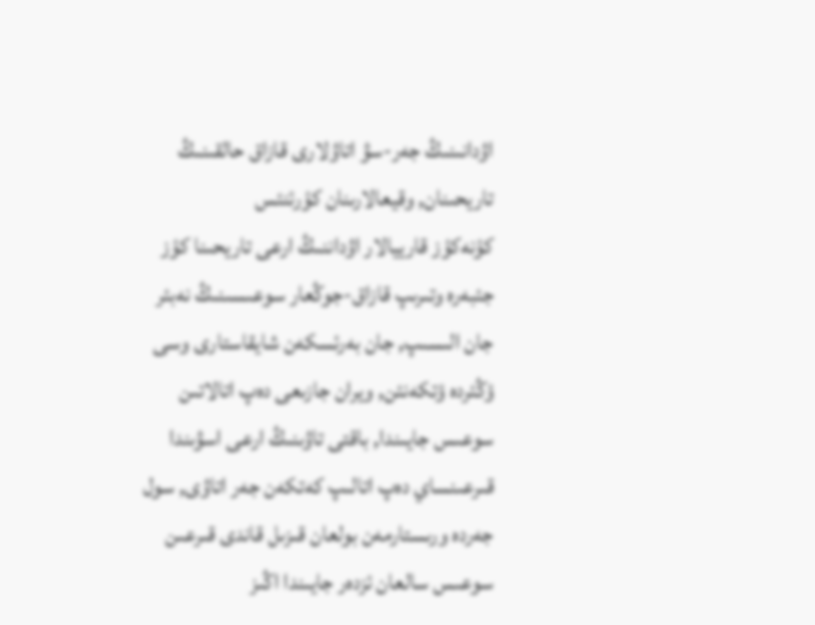اۋدانىنىڭ جەر-سۋ اتاۋلارى قازاق حالقىنىڭ تاريحىنان, وقيعالارىنان كؤرئنئس
كؤنەكؤز قارييالار اۋداننىڭ ارعى تاريحىنا كؤز جئبەرە وتىرىپ قازاق-جوڭعار سوعىسىنىڭ نەبئر جان الىسىپ, جان بەرئسكەن شايقاستارى وسى ؤڭئردە ؤتكەنئن, ويران جازىعى دەپ اتالاتىن سوعىس جايىندا, باقتى تاۋىنىڭ ارعى اسۋىندا قىرعىنساي دەپ اتالىپ كەتكەن جەر اتاۋى, سول جەردە ورىستارمەن بولعان قىزىل قاندى قىرعىن سوعىس سالعان ئزدەر جايىندا اڭىز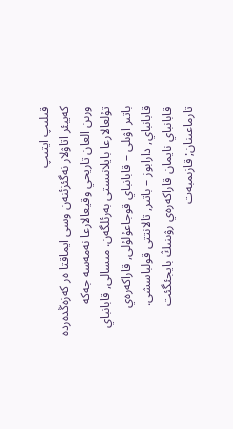قىلىپ ايتىپ
كەيبئر اتاۋلار نەگئزئنەن وسى ايماقتا ەر كەزەڭدەردە ورىن العان تاريحي وقيعالارعا نەمەسە جەكە تۇلعالارعا بايلانىستى بەرئلگەن. مىسالى, قابانباي باتىر اۋىلى – قابانباي قوجاعۇلۇلى, قاراكەرەي قابانباي, دارابوز – باتىر, تالانتتى قولباسشى. قابانباي نايمان قاراكەرەي رۋىنىڭ بايجئگئت تارماعىنان; قازىمبەت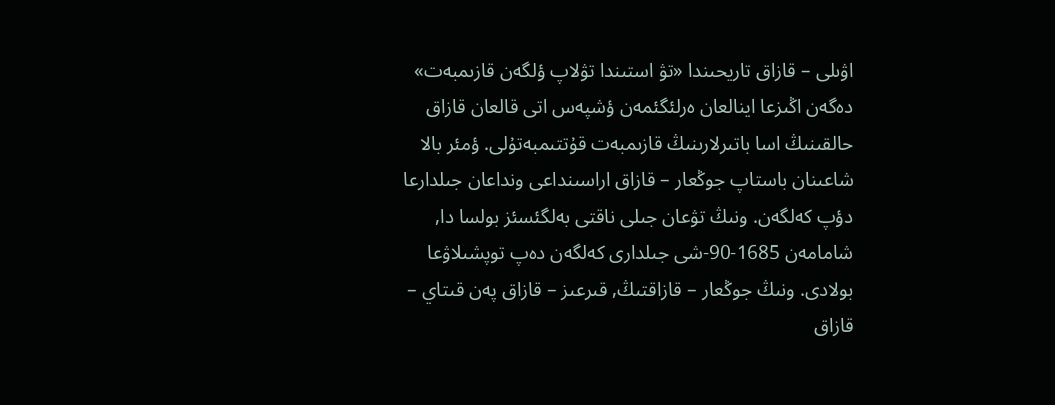اۋىلى – قازاق تاريحىندا «تۋ استىندا تۋلاپ ؤلگەن قازىمبەت» دەگەن اڭىزعا اينالعان ەرلئگئمەن ؤشپەس اتى قالعان قازاق حالقىنىڭ اسا باتىرلارىنىڭ قازىمبەت قۇتتىمبەتۇلى. ؤمئر بالا شاعىنان باستاپ جوڭعار – قازاق اراسىنداعى ونداعان جىلدارعا دؤپ كەلگەن. ونىڭ تۋعان جىلى ناقتى بەلگئسئز بولسا دا, شامامەن 1685-90-شى جىلدارى كەلگەن دەپ توپشىلاۋعا بولادى. ونىڭ جوڭعار – قازاقتىڭ, قىرعىز – قازاق پەن قىتاي – قازاق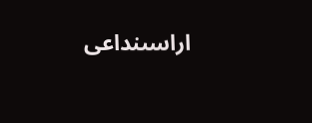اراسىنداعى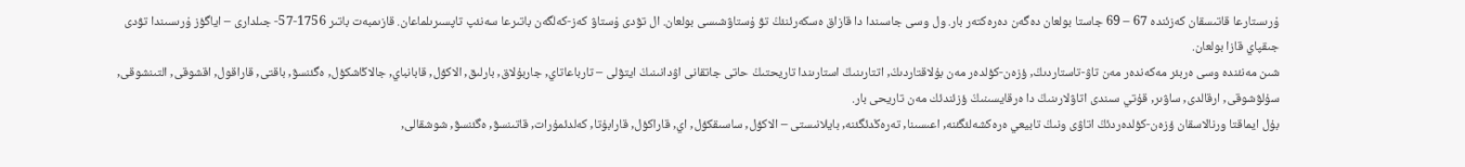ۇرىستارعا قاتىسقان كەزئندە 67 – 69 جاستا بولعان دەگەن دەرەكتەر بار. ول وسى جاسىندا دا قازاق ەسكەرئنئڭ تۋ ۇستاۋشىسى بولعان. ال تۋدى ۇستاۋ كەز-كەلگەن باتىرعا سەنئپ تاپسىرىلماعان. قازىمبەت باتىر 1756-57- جىلدارى – اياگؤز ۇرىسىندا تۋدى جىقپاي قازا بولعان.
شىن مەنئندە وسى ەربئر مەكەندەر مەن تاۋ-تاستاردىڭ, ؤزەن-كؤلدەر مەن بۇلاقتاردىڭ, اتتارىنىڭ استارىندا تاريحتىڭ حاتى جاتقانى اۋدانىنىڭ ايتۋلى – تارباعاتاي, جاربۇلاق, بارلىق, الاكؤل, قابانباي, جالاڭاشكؤل, ەگئنسۋ, باقتى, قاراقول, اقشوقى, التىنشوقى, سۇلۋشوقى, ارقالدى, ساۋىر, قۇتي سىندى اتاۋلارىنىڭ دا ەرقايسىنىڭ ؤزئندئك مەن تاريحى بار.
بۇل ايماقتا ورنالاسقان ؤزەن-كؤلدەردئڭ اتاۋى ونىڭ تابيعي ەرەكشەلئگئنە, اعىسىنا, تەرەڭدئگئنە, بايلانىستى – الاكؤل, ساسىقكؤل, اي, قاراكؤل, قارابۇتا, كەلدئمۇرات, قاتىنسۋ, ەگئنسۋ, شوشقالى,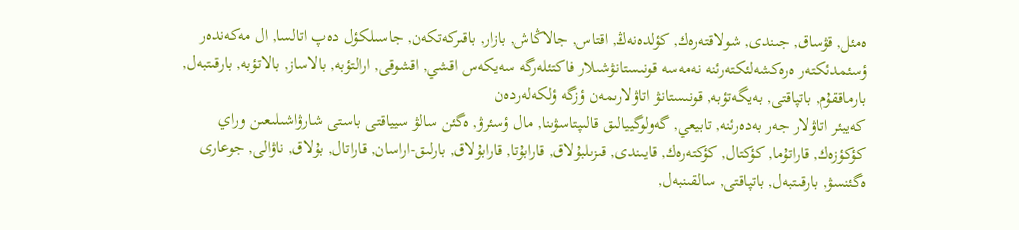ەمئل, قۋساق, جىندى, شولاقتەرەك, كؤلدەنەڭ, اقتاس, جالاڭاش, بازار, باقىركەتكەن, جاسىلكؤل دەپ اتالسا, ال مەكەندەر ؤسئمدئكتەر ەرەكشەلئكتەرئنە نەمەسە قونىستانۋشىلار فاكتئلەرگە سەيكەس اقشي, اقشوقى, ارالتؤبە, بالاساز, بالاتؤبە, بارقىتبەل, بارماققۇم, باتپاقتى, بەيگەتؤبە, قونىستانۋ اتاۋلارىمەن ؤزگە ؤلكەلەردەن
كەيبئر اتاۋلار جەر بەدەرئنە, تابيعي, گەولوگييالىق قالىپتاسۋىنا, مال ؤسئرۋ, ەگئن سالۋ سيياقتى باستى شارۋاشىلىعىن وراي كؤكؤزەك, قاراتۇما, كؤكتال, كؤكتەرەك, قايىندى, قىزىلبۇلاق, قارابۇتا, قارابۇلاق, بارلىق-اراسان, قاراتال, بۇلاق, ناۋالى, جوعارى ەگئنسۋ, بارقىتبەل, باتپاقتى, سالقىنبەل,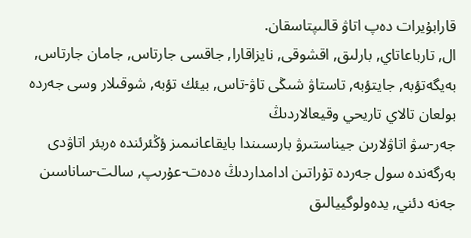قارابۇيرات دەپ اتاۋ قالىپتاسقان.
ال, تارباعاتاي, بارلىق, اقشوقى, نايزاقارا, جاقسى جارتاس, جامان جارتاس, بەيگەتؤبە, جايتؤبە, تاستاۋ شىڭى تاۋ-تاس, بيئك تؤبە, شوقىلار وسى جەردە بولعان تالاي تاريحي وقيعالاردىڭ
جەر-سۋ اتاۋلارىن جيناستىرۋ بارىسىندا بايقاعانىمىز ؤڭئرئندە ەربئر اتاۋدى بەرگەندە سول جەردە تۇراتىن ادامداردىڭ ەدەت-عۇرىپ, سالت-ساناسىن جەنە دئني, يدەولوگييالىق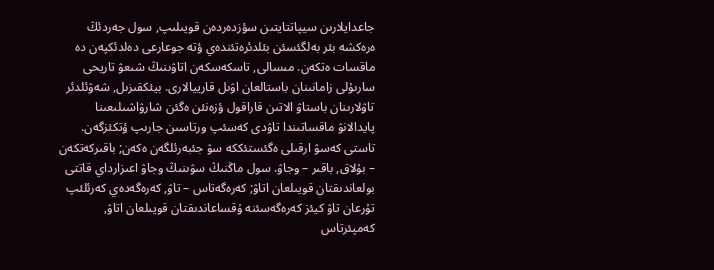جاعدايلارىن سيپاتتايتىن سؤزدەردەن قويىلىپ, سول جەردئڭ ەرەكشە بئر بەلگئسئن بئلدئرەتئندەي ؤتە جوعارعى دەلدئكپەن دە ماقسات ەتكەن. مىسالى, تاسكەسكەن اتاۋىنىڭ شىعۋ تاريحى سارىۇلى زامانىنان باستالعان اۋىل قارييالارى. بيئكقىزىل, شەۋئلدئر تاۋلارىنان باستاۋ الاتىن قاراقول ؤزەنئن ەگئن شارۋاشىلىعىنا پايدالانۋ ماقساتىندا تاۋدى كەسئپ ورتاسىن جارىپ ؤتكئزگەن. تاستى كەسۋ ارقىلى ەگئستئككە سۋ جئبەرئلگەن ەكەن; باقىركەتكەن – بۇلاق, باقىر – وجاۋ. سول ماڭنىڭ سۋىنىڭ وجاۋ اعىزارداي قاتتى بولعاندىقتان قويىلعان اتاۋ; كەرەگەتاس – تاۋ, كەرەگەدەي كەرئلئپ تۇرعان تاۋ كيئز كەرەگەسئنە ۇقساعاندىقتان قويىلعان اتاۋ, كەمپئرتاس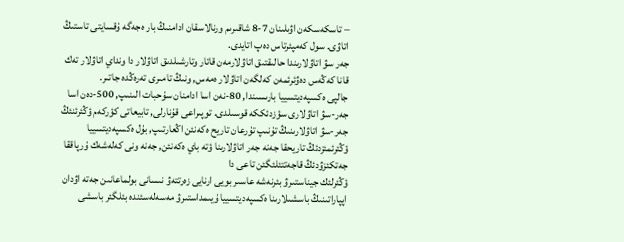– تاسكەسكەن اۋىلىنان 7-8 شاقىرىم ورنالاسقان ادامنىڭ بار ەجەگە ۇقسايتى تاستىڭ اتاۋى. سول كەمپئرتاس دەپ اتايدى.
جەر سۋ اتاۋلارىندا حالىقتىق اتاۋلارمەن قاتار وتارشىلدىق اتاۋلار دا ونداي اتاۋلار تەك قانا كەڭەس دەۋئرئمەن كەلگەن اتاۋلار ەمەس, ونىڭ تامىرى تەرەڭدە جاتىر.
جالپى ەكسپەديتسييا بارىسىندا, 80-نەن اسا ادامنان سۇحبات الىنىپ, 500-دەن اسا جەر-سۋ اتاۋلارى سؤزدئككە قوسىلدى. توپىراعى قۇنارلى, تابيعاتى كؤركەم ؤڭئرئنئڭ جەر-سۋ اتاۋلارىنىڭ تۇنىپ تۇرعان تاريح ەكەنئن اڭعارتىپ, بۇل ەكسپەديتسييا ؤڭئرئمئزدئڭ تاريحقا جەنە جەر اتاۋلارىنا ؤتە باي ەكەنئن, جەنە ونى كەلەشەك ۇرپاققا جەتكئزۋدئڭ قاجەتتئلئگئن تاعى دا
ؤڭئرلئك جيناستىرۋ بئرنەشە عاسىر بويى ارنايى زەرتتەۋ نىسانى بولماعانىن جەتە اۋدان اپپاراتىنىڭ باسشىلارىنا ەكسپەديتسييا ۇيىمداستىرۋ مەسەلەسئندە بئلگئر باسشى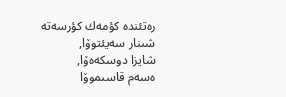رەتئندە كؤمەك كؤرسەتە
شىنار سەيئتوۆا,
شايزا دوسكەەۆا,
ەسەم قاسىموۆا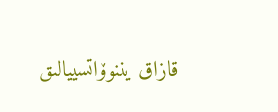قازاق يننوۆاتسييالىق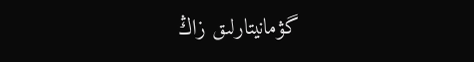گۋمانيتارلىق زاڭ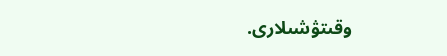وقىتۋشىلارى.